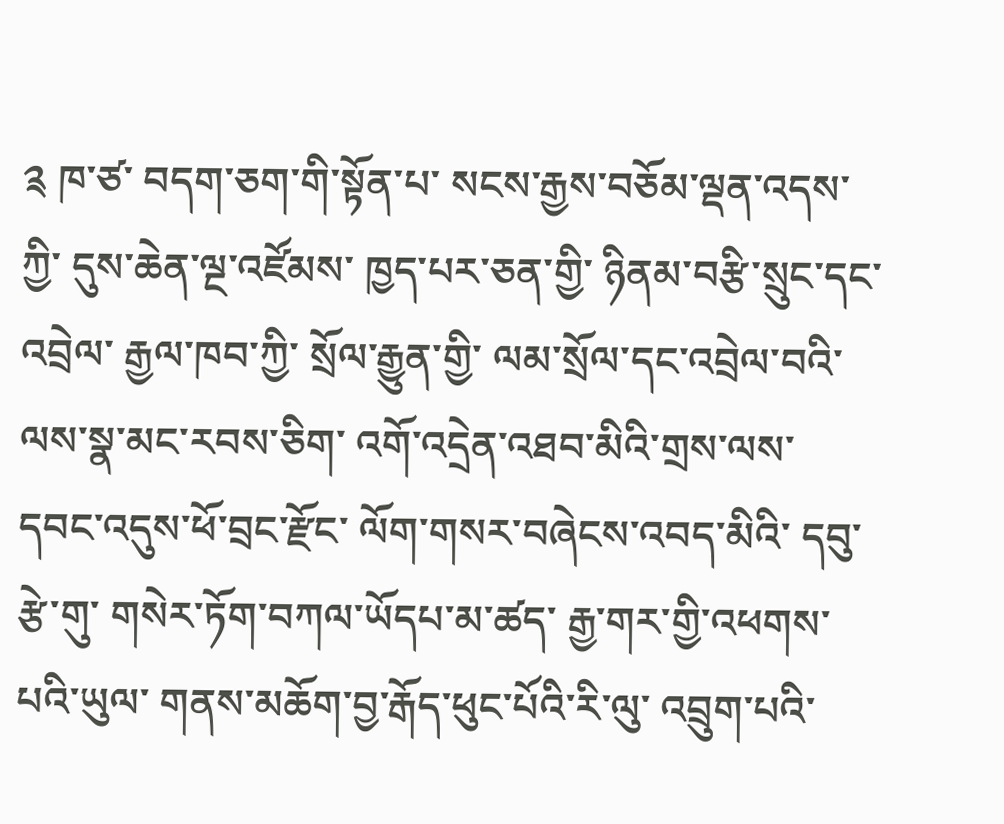༉ ཁ་ཙ་ བདག་ཅག་གི་སྟོན་པ་ སངས་རྒྱས་བཅོམ་ལྡན་འདས་ཀྱི་ དུས་ཆེན་ལྔ་འཛོམས་ ཁྱད་པར་ཅན་གྱི་ ཉིནམ་བརྩི་སྲུང་དང་འབྲེལ་ རྒྱལ་ཁབ་ཀྱི་ སྲོལ་རྒྱུན་གྱི་ ལམ་སྲོལ་དང་འབྲེལ་བའི་ ལས་སྣ་མང་རབས་ཅིག་ འགོ་འདྲེན་འཐབ་མིའི་གྲས་ལས་ དབང་འདུས་ཕོ་བྲང་རྫོང་ ལོག་གསར་བཞེངས་འབད་མིའི་ དབུ་རྩེ་གུ་ གསེར་ཏོག་བཀལ་ཡོདཔ་མ་ཚད་ རྒྱ་གར་གྱི་འཕགས་པའི་ཡུལ་ གནས་མཆོག་བྱ་རྒོད་ཕུང་པོའི་རི་ལུ་ འབྲུག་པའི་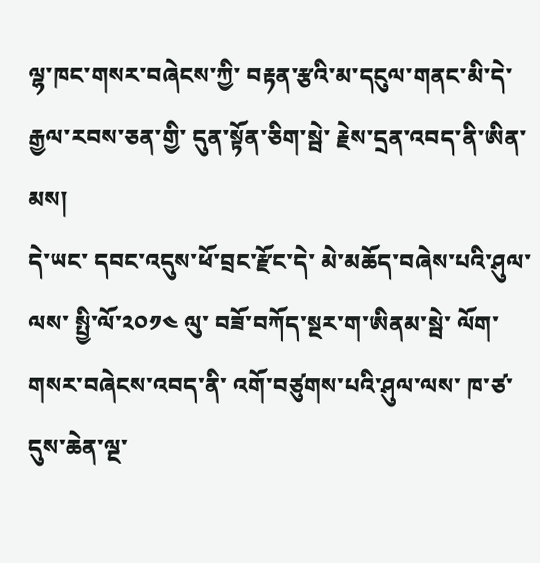ལྷ་ཁང་གསར་བཞེངས་ཀྱི་ བརྟན་རྩའི་མ་དངུལ་གནང་མི་དེ་ རྒྱལ་རབས་ཅན་གྱི་ དུན་སྟོན་ཅིག་སྦེ་ རྗེས་དྲན་འབད་ནི་ཨིན་མས།
དེ་ཡང་ དབང་འདུས་ཕོ་བྲང་རྫོང་དེ་ མེ་མཆོད་བཞེས་པའི་ཤུལ་ལས་ སྤྱི་ལོ་༢༠༡༤ ལུ་ བཟོ་བཀོད་སྔར་ག་ཨིནམ་སྦེ་ ལོག་གསར་བཞེངས་འབད་ནི་ འགོ་བཙུགས་པའི་ཤུལ་ལས་ ཁ་ཙ་ དུས་ཆེན་ལྔ་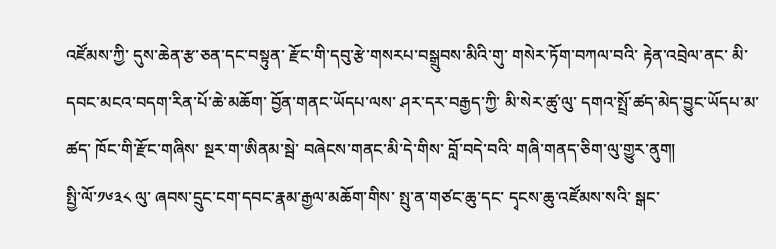འཛོམས་ཀྱི་ དུས་ཆེན་རྩ་ཅན་དང་བསྟུན་ རྫོང་གི་དབུ་རྩེ་གསརཔ་བསྒྲུབས་མིའི་གུ་ གསེར་ཏོག་བཀལ་བའི་ རྟེན་འབྲེལ་ནང་ མི་དབང་མངའ་བདག་རིན་པོ་ཆེ་མཆོག་ བྱོན་གནང་ཡོདཔ་ལས་ ཤར་དར་བརྒྱད་ཀྱི་ མི་སེར་ཚུ་ལུ་ དགའ་སྤྲོ་ཚད་མེད་བྱུང་ཡོདཔ་མ་ཚད་ ཁོང་གི་རྫོང་གཞིས་ སྔར་ག་ཨིནམ་སྦེ་ བཞེངས་གནང་མི་དེ་གིས་ བློ་བདེ་བའི་ གཞི་གནད་ཅིག་ལུ་གྱུར་ནུག།
སྤྱི་ལོ་༡༦༣༨ ལུ་ ཞབས་དྲུང་ངག་དབང་རྣམ་རྒྱལ་མཆོག་གིས་ སྤུ་ན་གཙང་ཆུ་དང་ དྭངས་ཆུ་འཛོམས་སའི་ སྒང་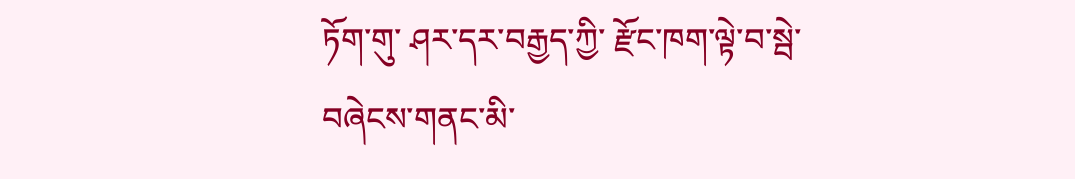ཏོག་གུ་ ཤར་དར་བརྒྱད་ཀྱི་ རྫོང་ཁག་ལྟེ་བ་སྦེ་ བཞེངས་གནང་མི་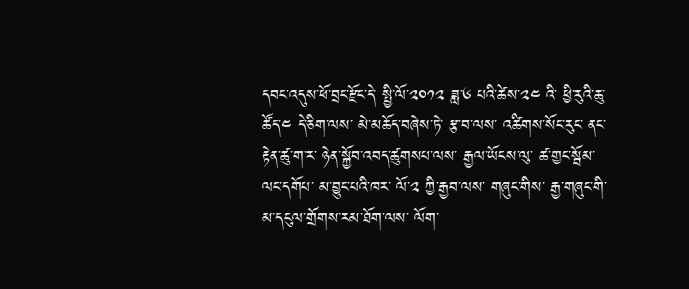དབང་འདུས་ཕོ་བྲང་རྫོང་དེ་ སྤྱི་ལོ་༢༠༡༢ ཟླ་༦ པའི་ཚེས་༢༤ འི་ ཕྱི་རུའི་ཆུ་ཚོད་༤ དེ་ཅིག་ལས་ མེ་མཆོད་བཞེས་ཏེ་ རྩ་བ་ལས་ འཚིགས་སོང་རུང་ ནང་རྟེན་ཚུ་ག་ར་ ཉེན་སྐྱོབ་འབད་ཚུགསཔ་ལས་ རྒྱལ་ཡོངས་ལུ་ ཚ་གྱང་སྦོམ་ལང་དགོཔ་ མ་བྱུང་པའི་ཁར་ ལོ་༢ ཀྱི་རྒྱབ་ལས་ གཞུང་གིས་ རྒྱ་གཞུང་གི་ མ་དངུལ་གྲོགས་རམ་ཐོག་ལས་ ལོག་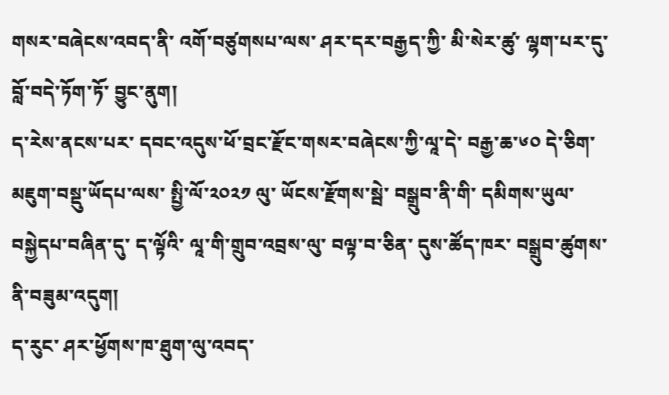གསར་བཞེངས་འབད་ནི་ འགོ་བཙུགསཔ་ལས་ ཤར་དར་བརྒྱད་ཀྱི་ མི་སེར་ཚུ་ ལྷག་པར་དུ་ བློ་བདེ་ཏོག་ཏོ་ བྱུང་ནུག།
ད་རེས་ནངས་པར་ དབང་འདུས་ཕོ་བྲང་རྫོང་གསར་བཞེངས་ཀྱི་ལཱ་དེ་ བརྒྱ་ཆ་༦༠ དེ་ཅིག་ མཇུག་བསྡུ་ཡོདཔ་ལས་ སྤྱི་ལོ་༢༠༢༡ ལུ་ ཡོངས་རྫོགས་སྦེ་ བསྒྲུབ་ནི་གི་ དམིགས་ཡུལ་བསྐྱེདཔ་བཞིན་དུ་ ད་ལྟོའི་ ལཱ་གི་གྲུབ་འབྲས་ལུ་ བལྟ་བ་ཅིན་ དུས་ཚོད་ཁར་ བསྒྲུབ་ཚུགས་ནི་བཟུམ་འདུག།
ད་རུང་ ཤར་ཕྱོགས་ཁ་ཐུག་ལུ་འབད་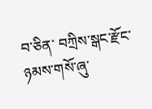བ་ཅིན་ བཀྲིས་སྒང་རྫོང་ ཉམས་གསོ་ཞུ་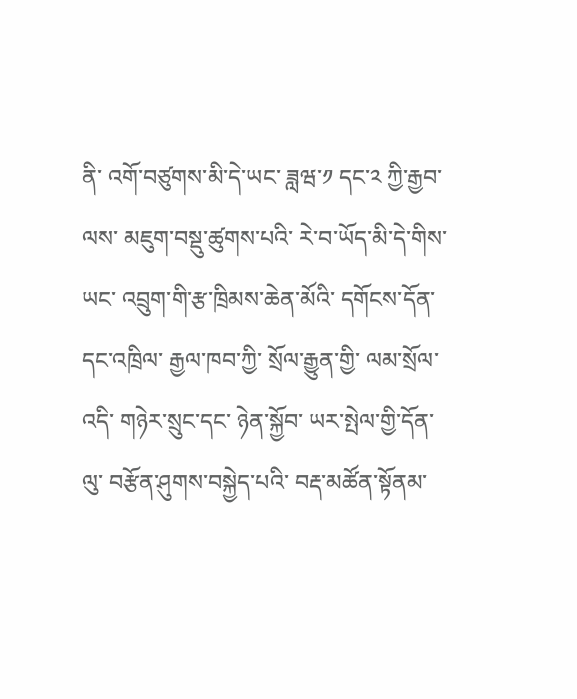ནི་ འགོ་བཙུགས་མི་དེ་ཡང་ ཟླཝ་༡ དང་༢ ཀྱི་རྒྱབ་ལས་ མཇུག་བསྡུ་ཚུགས་པའི་ རེ་བ་ཡོད་མི་དེ་གིས་ཡང་ འབྲུག་གི་རྩ་ཁྲིམས་ཆེན་མོའི་ དགོངས་དོན་དང་འཁྲིལ་ རྒྱལ་ཁབ་ཀྱི་ སྲོལ་རྒྱུན་གྱི་ ལམ་སྲོལ་འདི་ གཉེར་སྲུང་དང་ ཉེན་སྐྱོབ་ ཡར་སྤེལ་གྱི་དོན་ལུ་ བརྩོན་ཤུགས་བསྐྱེད་པའི་ བརྡ་མཚོན་སྟོནམ་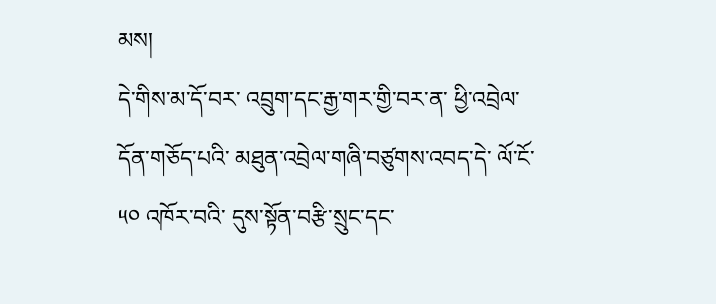མས།
དེ་གིས་མ་དོ་བར་ འབྲུག་དང་རྒྱ་གར་གྱི་བར་ན་ ཕྱི་འབྲེལ་དོན་གཅོད་པའི་ མཐུན་འབྲེལ་གཞི་བཙུགས་འབད་དེ་ ལོ་ངོ་༥༠ འཁོར་བའི་ དུས་སྟོན་བརྩི་སྲུང་དང་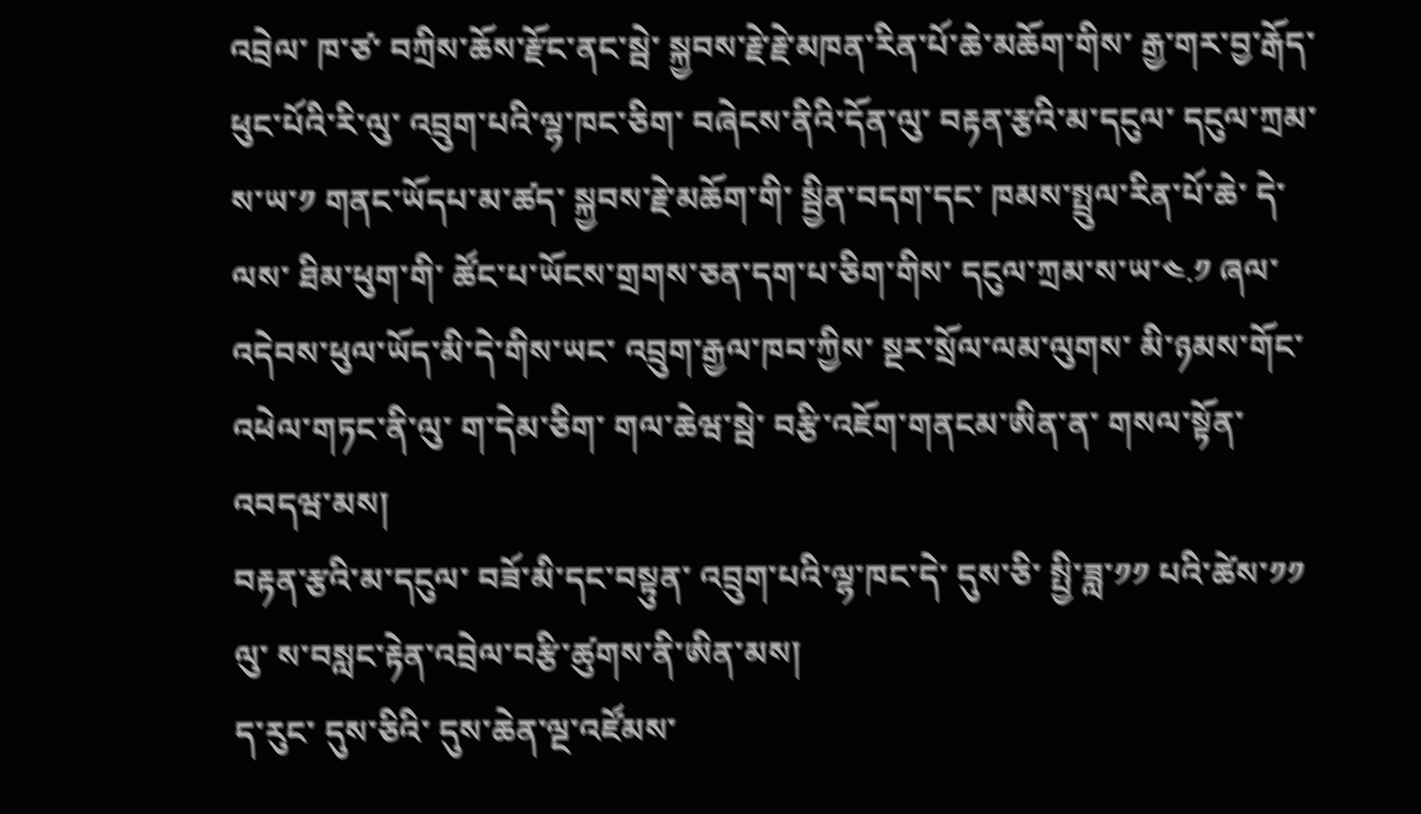འབྲེལ་ ཁ་ཙ་ བཀྲིས་ཆོས་རྫོང་ནང་སྦེ་ སྐྱབས་རྗེ་རྗེ་མཁན་རིན་པོ་ཆེ་མཆོག་གིས་ རྒྱ་གར་བྱ་རྒོད་ཕུང་པོའི་རི་ལུ་ འབྲུག་པའི་ལྷ་ཁང་ཅིག་ བཞེངས་ནིའི་དོན་ལུ་ བརྟན་རྩའི་མ་དངུལ་ དངུལ་ཀྲམ་ས་ཡ་༡ གནང་ཡོདཔ་མ་ཚད་ སྐྱབས་རྗེ་མཆོག་གི་ སྦྱིན་བདག་དང་ ཁམས་སྤྲུལ་རིན་པོ་ཆེ་ དེ་ལས་ ཐིམ་ཕུག་གི་ ཚོང་པ་ཡོངས་གྲགས་ཅན་དག་པ་ཅིག་གིས་ དངུལ་ཀྲམ་ས་ཡ་༤.༡ ཞལ་འདེབས་ཕུལ་ཡོད་མི་དེ་གིས་ཡང་ འབྲུག་རྒྱལ་ཁབ་ཀྱིས་ སྔར་སྲོལ་ལམ་ལུགས་ མི་ཉམས་གོང་འཕེལ་གཏང་ནི་ལུ་ ག་དེམ་ཅིག་ གལ་ཆེཝ་སྦེ་ བརྩི་འཇོག་གནངམ་ཨིན་ན་ གསལ་སྟོན་འབདཝ་མས།
བརྟན་རྩའི་མ་དངུལ་ བཟོ་མི་དང་བསྟུན་ འབྲུག་པའི་ལྷ་ཁང་དེ་ དུས་ཅི་ སྤྱི་ཟླ་༡༡ པའི་ཚེས་༡༡ ལུ་ ས་བསླང་རྟེན་འབྲེལ་བརྩི་ཚུགས་ནི་ཨིན་མས།
ད་རུང་ དུས་ཅིའི་ དུས་ཆེན་ལྔ་འཛོམས་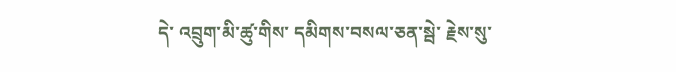དེ་ འབྲུག་མི་ཚུ་གིས་ དམིགས་བསལ་ཅན་སྦེ་ རྗེས་སུ་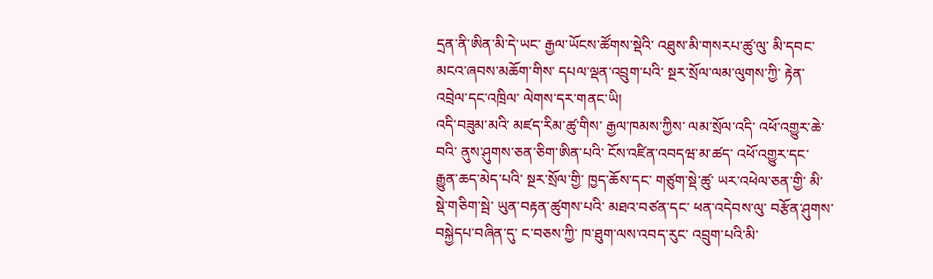དྲན་ནི་ཨིན་མི་དེ་ཡང་ རྒྱལ་ཡོངས་ཚོགས་སྡེའི་ འཐུས་མི་གསརཔ་ཚུ་ལུ་ མི་དབང་མངའ་ཞབས་མཆོག་གིས་ དཔལ་ལྡན་འབྲུག་པའི་ སྔར་སྲོལ་ལམ་ལུགས་ཀྱི་ རྟེན་འབྲེལ་དང་འཁྲིལ་ ལེགས་དར་གནང་ཡི།
འདི་བཟུམ་མའི་ མཛད་རིམ་ཚུ་གིས་ རྒྱལ་ཁམས་ཀྱིས་ ལམ་སྲོལ་འདི་ འཕོ་འགྱུར་ཆེ་བའི་ ནུས་ཤུགས་ཅན་ཅིག་ཨིན་པའི་ ངོས་འཛིན་འབདཝ་མ་ཚད་ འཕོ་འགྱུར་དང་ རྒྱུན་ཆད་མེད་པའི་ སྔར་སྲོལ་གྱི་ ཁྱད་ཆོས་དང་ གཙུག་སྡེ་ཚུ་ ཡར་འཕེལ་ཅན་གྱི་ མི་སྡེ་གཅིག་སྦེ་ ཡུན་བརྟན་ཚུགས་པའི་ མཐའ་བཙན་དང་ ཕན་འདེབས་ལུ་ བརྩོན་ཤུགས་བསྐྱེདཔ་བཞིན་དུ་ ང་བཅས་ཀྱི་ ཁ་ཐུག་ལས་འབད་རུང་ འབྲུག་པའི་མི་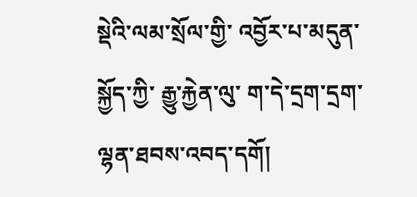སྡེའི་ལམ་སྲོལ་གྱི་ འབྱོར་པ་མདུན་སྐྱོད་ཀྱི་ རྒྱུ་རྐྱེན་ལུ་ ག་དེ་དྲག་དྲག་ ལྷན་ཐབས་འབད་དགོ།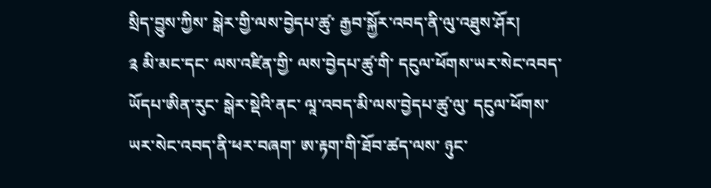སྲིད་བྱུས་ཀྱིས་ སྒེར་གྱི་ལས་བྱེདཔ་ཚུ་ རྒྱབ་སྐྱོར་འབད་ནི་ལུ་འཐུས་ཤོར།
༉ མི་མང་དང་ ལས་འཛིན་གྱི་ ལས་བྱེདཔ་ཚུ་གི་ དངུལ་ཕོགས་ཡར་སེང་འབད་ཡོདཔ་ཨིན་རུང་ སྒེར་སྡེའི་ནང་ ལཱ་འབད་མི་ལས་བྱེདཔ་ཚུ་ལུ་ དངུལ་ཕོགས་ཡར་སེང་འབད་ནི་ཕར་བཞག་ ཨ་རྟག་གི་ཐོབ་ཚད་ལས་ ཉུང་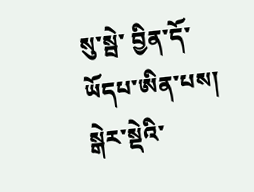སུ་སྦེ་ བྱིན་དོ་ཡོདཔ་ཨིན་པས། སྒེར་སྡེའི་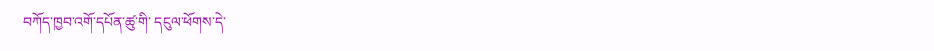བཀོད་ཁྱབ་འགོ་དཔོན་ཚུ་གི་ དངུལ་ཕོགས་དེ་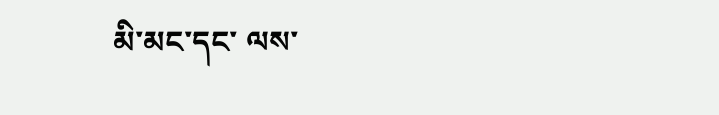མི་མང་དང་ ལས་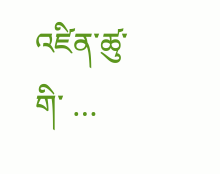འཛིན་ཚུ་གི་ …